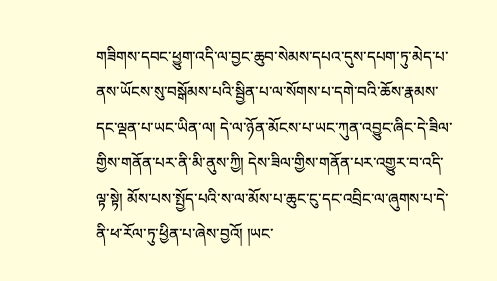གཟིགས་དབང་ཕྱུག་འདི་ལ་བྱང་ཆུབ་སེམས་དཔའ་དུས་དཔག་ཏུ་མེད་པ་ནས་ཡོངས་སུ་བསྒོམས་པའི་སྦྱིན་པ་ལ་སོགས་པ་དགེ་བའི་ཆོས་རྣམས་དང་ལྡན་པ་ཡང་ཡིན་ལ། དེ་ལ་ཉོན་མོངས་པ་ཡང་ཀུན་འབྱུང་ཞིང་དེ་ཟིལ་གྱིས་གནོན་པར་ནི་མི་ནུས་ཀྱི། དེས་ཟིལ་གྱིས་གནོན་པར་འགྱུར་བ་འདི་ལྟ་སྟེ། མོས་པས་སྤྱོད་པའི་ས་ལ་མོས་པ་ཆུང་ངུ་དང་འབྲིང་ལ་ཞུགས་པ་དེ་ནི་ཕ་རོལ་ཏུ་ཕྱིན་པ་ཞེས་བྱའོ། །ཡང་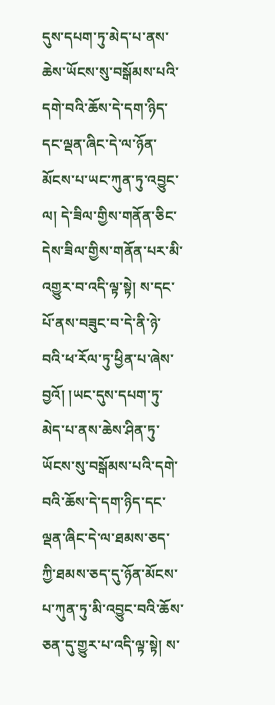དུས་དཔག་ཏུ་མེད་པ་ནས་ཆེས་ཡོངས་སུ་བསྒོམས་པའི་དགེ་བའི་ཆོས་དེ་དག་ཉིད་དང་ལྡན་ཞིང་དེ་ལ་ཉོན་མོངས་པ་ཡང་ཀུན་ཏུ་འབྱུང་ལ། དེ་ཟིལ་གྱིས་གནོན་ཅིང་དེས་ཟིལ་གྱིས་གནོན་པར་མི་འགྱུར་བ་འདི་ལྟ་སྟེ། ས་དང་པོ་ནས་བཟུང་བ་དེ་ནི་ཉེ་བའི་ཕ་རོལ་ཏུ་ཕྱིན་པ་ཞེས་བྱའོ། །ཡང་དུས་དཔག་ཏུ་མེད་པ་ནས་ཆེས་ཤིན་ཏུ་ཡོངས་སུ་བསྒོམས་པའི་དགེ་བའི་ཆོས་དེ་དག་ཉིད་དང་ལྡན་ཞིང་དེ་ལ་ཐམས་ཅད་ཀྱི་ཐམས་ཅད་དུ་ཉོན་མོངས་པ་ཀུན་ཏུ་མི་འབྱུང་བའི་ཆོས་ཅན་དུ་གྱུར་པ་འདི་ལྟ་སྟེ། ས་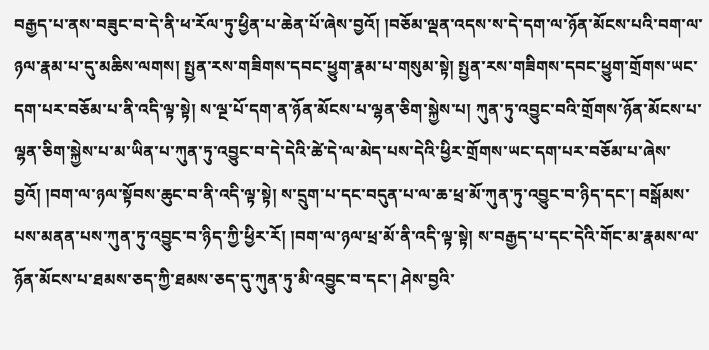བརྒྱད་པ་ནས་བཟུང་བ་དེ་ནི་ཕ་རོལ་ཏུ་ཕྱིན་པ་ཆེན་པོ་ཞེས་བྱའོ། །བཅོམ་ལྡན་འདས་ས་དེ་དག་ལ་ཉོན་མོངས་པའི་བག་ལ་ཉལ་རྣམ་པ་དུ་མཆིས་ལགས། སྤྱན་རས་གཟིགས་དབང་ཕྱུག་རྣམ་པ་གསུམ་སྟེ། སྤྱན་རས་གཟིགས་དབང་ཕྱུག་གྲོགས་ཡང་དག་པར་བཅོམ་པ་ནི་འདི་ལྟ་སྟེ། ས་ལྔ་པོ་དག་ན་ཉོན་མོངས་པ་ལྷན་ཅིག་སྐྱེས་པ། ཀུན་ཏུ་འབྱུང་བའི་གྲོགས་ཉོན་མོངས་པ་ལྷན་ཅིག་སྐྱེས་པ་མ་ཡིན་པ་ཀུན་ཏུ་འབྱུང་བ་དེ་དེའི་ཚེ་དེ་ལ་མེད་པས་དེའི་ཕྱིར་གྲོགས་ཡང་དག་པར་བཅོམ་པ་ཞེས་བྱའོ། །བག་ལ་ཉལ་སྟོབས་ཆུང་བ་ནི་འདི་ལྟ་སྟེ། ས་དྲུག་པ་དང་བདུན་པ་ལ་ཆ་ཕྲ་མོ་ཀུན་ཏུ་འབྱུང་བ་ཉིད་དང་། བསྒོམས་པས་མནན་པས་ཀུན་ཏུ་འབྱུང་བ་ཉིད་ཀྱི་ཕྱིར་རོ། །བག་ལ་ཉལ་ཕྲ་མོ་ནི་འདི་ལྟ་སྟེ། ས་བརྒྱད་པ་དང་དེའི་གོང་མ་རྣམས་ལ་ཉོན་མོངས་པ་ཐམས་ཅད་ཀྱི་ཐམས་ཅད་དུ་ཀུན་ཏུ་མི་འབྱུང་བ་དང་། ཤེས་བྱའི་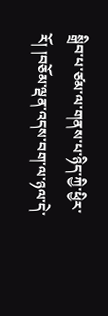སྒྲིབ་པ་ཙམ་ལ་གནས་པ་ཉིད་ཀྱི་ཕྱིར་རོ། །བཅོམ་ལྡན་འདས་བག་ལ་ཉལ་དེ་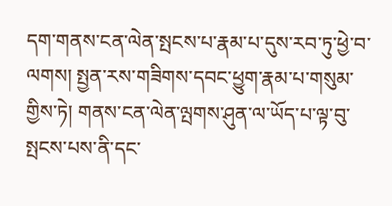དག་གནས་ངན་ལེན་སྤངས་པ་རྣམ་པ་དུས་རབ་ཏུ་ཕྱེ་བ་ལགས། སྤྱན་རས་གཟིགས་དབང་ཕྱུག་རྣམ་པ་གསུམ་གྱིས་ཏེ། གནས་ངན་ལེན་ལྤགས་ཤུན་ལ་ཡོད་པ་ལྟ་བུ་སྤངས་པས་ནི་དང་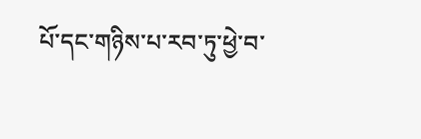པོ་དང་གཉིས་པ་རབ་ཏུ་ཕྱེ་བ་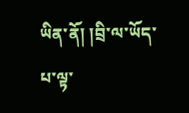ཡིན་ནོ། །བྲི་ལ་ཡོད་པ་ལྟ་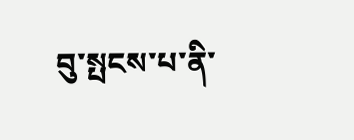བུ་སྤངས་པ་ནི་